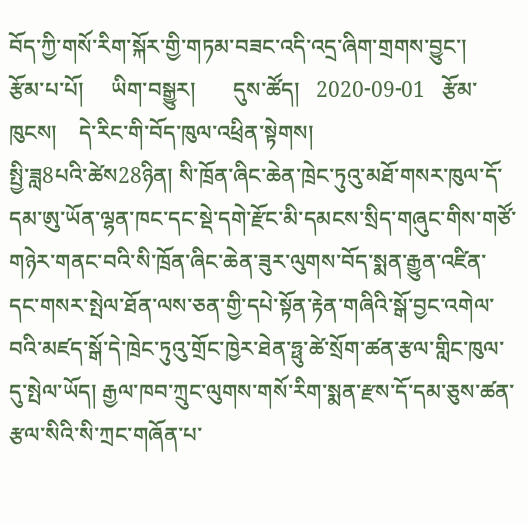བོད་ཀྱི་གསོ་རིག་སྐོར་གྱི་གཏམ་བཟང་འདི་འདྲ་ཞིག་གྲགས་བྱུང་།
རྩོམ་པ་པོ།     ཡིག་བསྒྱུར།       དུས་ཚོད།   2020-09-01   རྩོམ་ཁུངས།    དེ་རིང་གི་བོད་ཁུལ་འཕྲིན་སྟེགས།
སྤྱི་ཟླ8པའི་ཚེས28ཉིན། སི་ཁྲོན་ཞིང་ཆེན་ཁྲེང་ཏུའུ་མཐོ་གསར་ཁུལ་དོ་དམ་ཨུ་ཡོན་ལྷན་ཁང་དང་སྡེ་དགེ་རྫོང་མི་དམངས་སྲིད་གཞུང་གིས་གཙོ་གཉེར་གནང་བའི་སི་ཁྲོན་ཞིང་ཆེན་ཟུར་ལུགས་བོད་སྨན་རྒྱུན་འཛིན་དང་གསར་སྤེལ་ཐོན་ལས་ཅན་གྱི་དཔེ་སྟོན་རྟེན་གཞིའི་སྒོ་བྱང་འགེལ་བའི་མཛད་སྒོ་དེ་ཁྲེང་ཏུའུ་གྲོང་ཁྱེར་ཐེན་ཧྥུ་ཚེ་སྲོག་ཚན་རྩལ་གླིང་ཁུལ་དུ་སྤེལ་ཡོད། རྒྱལ་ཁབ་ཀྲུང་ལུགས་གསོ་རིག་སྨན་རྫས་དོ་དམ་ཅུས་ཚན་རྩལ་སིའི་སི་ཀྲང་གཞོན་པ་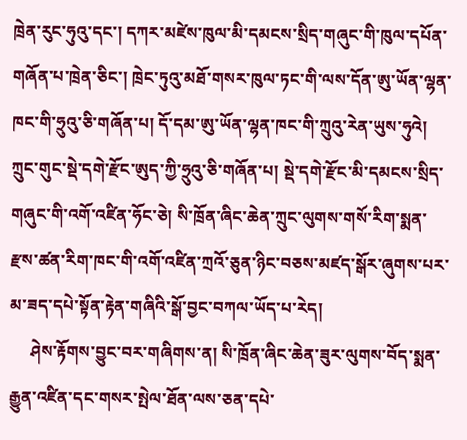ཁྲེན་རུང་ཧུའུ་དང་། དཀར་མཛེས་ཁུལ་མི་དམངས་སྲིད་གཞུང་གི་ཁུལ་དཔོན་གཞོན་པ་ཁྲེན་ཅིང་། ཁྲེང་ཏུའུ་མཐོ་གསར་ཁུལ་ཏང་གི་ལས་དོན་ཨུ་ཡོན་ལྷན་ཁང་གི་ཧྲུའུ་ཅི་གཞོན་པ། དོ་དམ་ཨུ་ཡོན་ལྷན་ཁང་གི་ཀྲུའུ་རེན་ཡུས་ཧུའེ། ཀྲུང་གུང་སྡེ་དགེ་རྫོང་ཨུད་ཀྱི་ཧྲུའུ་ཅི་གཞོན་པ། སྡེ་དགེ་རྫོང་མི་དམངས་སྲིད་གཞུང་གི་འགོ་འཛིན་ཧོང་ཅེ། སི་ཁྲོན་ཞིང་ཆེན་ཀྲུང་ལུགས་གསོ་རིག་སྨན་རྫས་ཚན་རིག་ཁང་གི་འགོ་འཛིན་ཀྲའོ་ཅུན་ཉིང་བཅས་མཛད་སྒོར་ཞུགས་པར་མ་ཟད་དཔེ་སྟོན་རྟེན་གཞིའི་སྒོ་བྱང་བཀལ་ཡོད་པ་རེད།
     ཤེས་རྟོགས་བྱུང་བར་གཞིགས་ན། སི་ཁྲོན་ཞིང་ཆེན་ཟུར་ལུགས་བོད་སྨན་རྒྱུན་འཛིན་དང་གསར་སྤེལ་ཐོན་ལས་ཅན་དཔེ་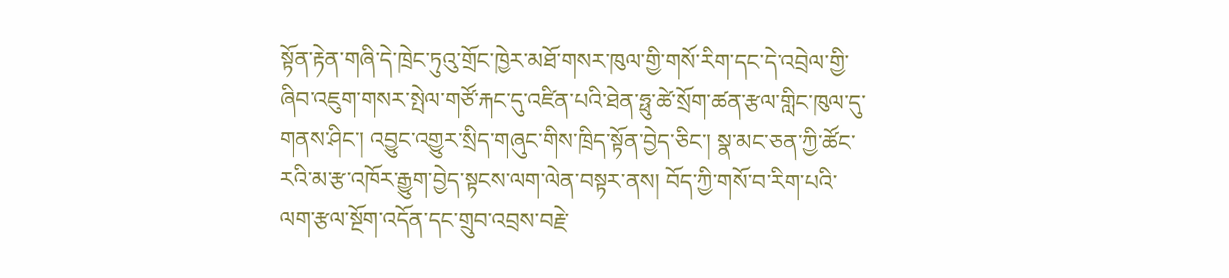སྟོན་རྟེན་གཞི་དེ་ཁྲེང་ཏུའུ་གྲོང་ཁྱེར་མཐོ་གསར་ཁུལ་གྱི་གསོ་རིག་དང་དེ་འབྲེལ་གྱི་ཞིབ་འཇུག་གསར་སྤེལ་གཙོ་རྐང་དུ་འཛིན་པའི་ཐེན་ཧྥུ་ཚེ་སྲོག་ཚན་རྩལ་གླིང་ཁུལ་དུ་གནས་ཤིང་། འབྱུང་འགྱུར་སྲིད་གཞུང་གིས་ཁྲིད་སྟོན་བྱེད་ཅིང་། སྣ་མང་ཅན་ཀྱི་ཚོང་རའི་མ་རྩ་འཁོར་རྒྱུག་བྱེད་སྟངས་ལག་ལེན་བསྟར་ནས། བོད་ཀྱི་གསོ་བ་རིག་པའི་ལག་རྩལ་སྔོག་འདོན་དང་གྲུབ་འབྲས་བརྗེ་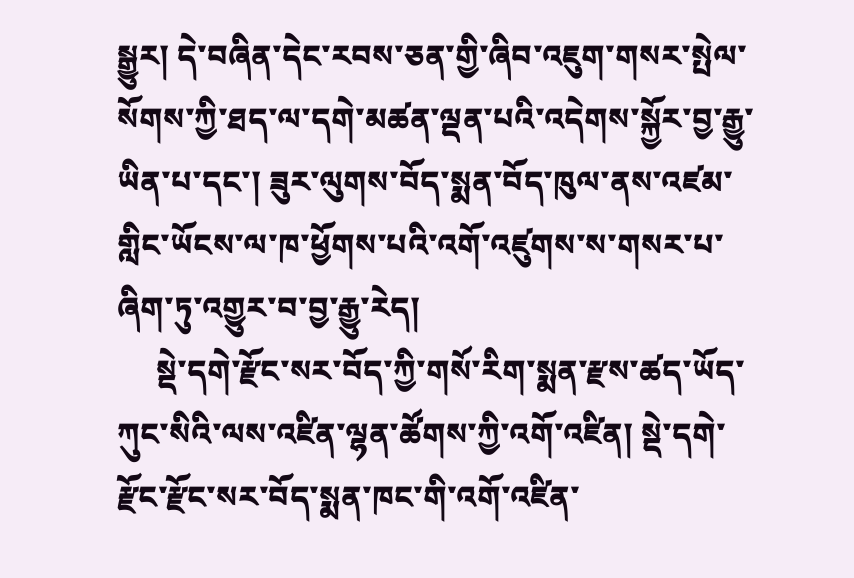སྒྱུར། དེ་བཞིན་དེང་རབས་ཅན་གྱི་ཞིབ་འཇུག་གསར་སྤེལ་སོགས་ཀྱི་ཐད་ལ་དགེ་མཚན་ལྡན་པའི་འདེགས་སྐྱོར་བྱ་རྒྱུ་ཡིན་པ་དང་། ཟུར་ལུགས་བོད་སྨན་བོད་ཁུལ་ནས་འཛམ་གླིང་ཡོངས་ལ་ཁ་ཕྱོགས་པའི་འགོ་འཛུགས་ས་གསར་པ་ཞིག་ཏུ་འགྱུར་བ་བྱ་རྒྱུ་རེད།
     སྡེ་དགེ་རྫོང་སར་བོད་ཀྱི་གསོ་རིག་སྨན་རྫས་ཚད་ཡོད་ཀུང་སིའི་ལས་འཛིན་ལྷན་ཚོགས་ཀྱི་འགོ་འཛིན། སྡེ་དགེ་རྫོང་རྫོང་སར་བོད་སྨན་ཁང་གི་འགོ་འཛིན་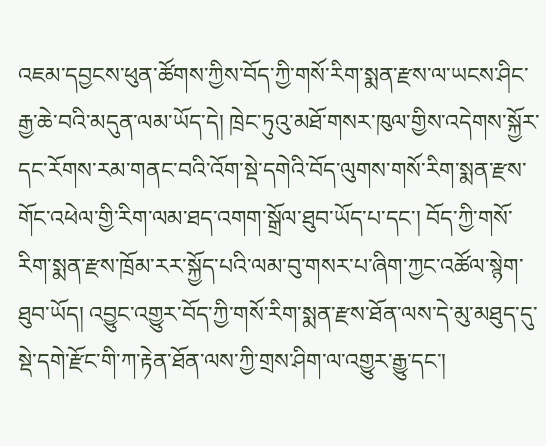འཇམ་དབྱངས་ཕུན་ཚོགས་ཀྱིས་བོད་ཀྱི་གསོ་རིག་སྨན་རྫས་ལ་ཡངས་ཤིང་རྒྱ་ཆེ་བའི་མདུན་ལམ་ཡོད་དེ། ཁྲེང་ཏུའུ་མཐོ་གསར་ཁུལ་གྱིས་འདེགས་སྐྱོར་དང་རོགས་རམ་གནང་བའི་འོག་སྡེ་དགེའི་བོད་ལུགས་གསོ་རིག་སྨན་རྫས་གོང་འཕེལ་གྱི་རིག་ལམ་ཐད་འགག་སྒྲོལ་ཐུབ་ཡོད་པ་དང་། བོད་ཀྱི་གསོ་རིག་སྨན་རྫས་ཁྲོམ་རར་སྐྱོད་པའི་ལམ་བུ་གསར་པ་ཞིག་ཀྱང་འཚོལ་སྙེག་ཐུབ་ཡོད། འབྱུང་འགྱུར་བོད་ཀྱི་གསོ་རིག་སྨན་རྫས་ཐོན་ལས་དེ་མུ་མཐུད་དུ་སྡེ་དགེ་རྫོང་གི་ཀ་རྟེན་ཐོན་ལས་ཀྱི་གྲས་ཤིག་ལ་འགྱུར་རྒྱུ་དང་།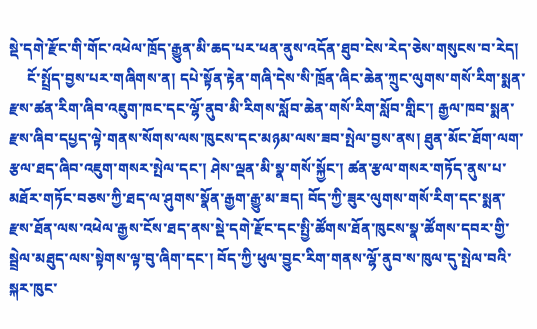སྡེ་དགེ་རྫོང་གི་གོང་འཕེལ་ཁྲོད་རྒྱུན་མི་ཆད་པར་ཕན་ནུས་འདོན་ཐུབ་ངེས་རེད་ཅེས་གསུངས་བ་རེད།
     ངོ་སྤྲོད་བྱས་པར་གཞིགས་ན། དཔེ་སྟོན་རྟེན་གཞི་དེས་སི་ཁྲོན་ཞིང་ཆེན་ཀྲུང་ལུགས་གསོ་རིག་སྨན་རྫས་ཚན་རིག་ཞིབ་འཇུག་ཁང་དང་ལྷོ་ནུབ་མི་རིགས་སློབ་ཆེན་གསོ་རིག་སློབ་གླིང་། རྒྱལ་ཁབ་སྨན་རྫས་ཞིབ་དཔྱད་ལྟེ་གནས་སོགས་ལས་ཁུངས་དང་མཉམ་ལས་ཟབ་སྤེལ་བྱས་ནས། ཐུན་མོང་ཐོག་ལག་རྩལ་ཐད་ཞིབ་འཇུག་གསར་སྤེལ་དང་། ཤེས་ལྡན་མི་སྣ་གསོ་སྐྱོང་། ཚན་རྩལ་གསར་གཏོད་ནུས་པ་མཐོར་གཏོང་བཅས་ཀྱི་ཐད་ལ་ཤུགས་སྣོན་རྒྱག་རྒྱུ་མ་ཟད། བོད་ཀྱི་ཟུར་ལུགས་གསོ་རིག་དང་སྨན་རྫས་ཐོན་ལས་འཕེལ་རྒྱས་ངོས་ཐད་ནས་སྡེ་དགེ་རྫོང་དང་སྤྱི་ཚོགས་ཐོན་ཁུངས་སྣ་ཚོགས་དབར་གྱི་སྦྲེལ་མཐུད་ལས་སྟེགས་ལྟ་བུ་ཞིག་དང་། བོད་ཀྱི་ཕུལ་བྱུང་རིག་གནས་ལྷོ་ནུབ་ས་ཁུལ་དུ་སྤེལ་བའི་སྐར་ཁུང་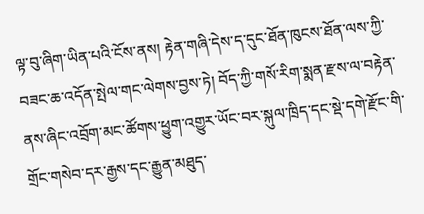ལྟ་བུ་ཞིག་ཡིན་པའི་ངོས་ནས། རྟེན་གཞི་དེས་ད་དུང་ཐོན་ཁུངས་ཐོན་ལས་ཀྱི་བཟང་ཆ་འདོན་སྤེལ་གང་ལེགས་བྱས་ཏེ། བོད་ཀྱི་གསོ་རིག་སྨན་རྫས་ལ་བརྟེན་ནས་ཞིང་འབྲོག་མང་ཚོགས་ཕྱུག་འགྱུར་ཡོང་བར་སྐུལ་ཁྲིད་དང་སྡེ་དགེ་རྫོང་གི་གྲོང་གསེབ་དར་རྒྱས་དང་རྒྱུན་མཐུད་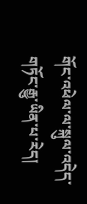གོང་འཕེལ་ལ་སྐུལ་འདེད་གཏོང་རྒྱུ་ཡིན་པ་རེད།